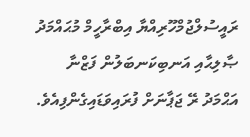ރައީސުލްޖުމްހޫރިއްޔާ އިބްރާހީމް މުޙައްމަދު ޞާލިޙާއި އަނބިކަނބަލުން ފަޒްނާ އަޙްމަދު ރޭ ޖަޕާނަށް ފުރައިވަޑައިގެންފިއެވެ.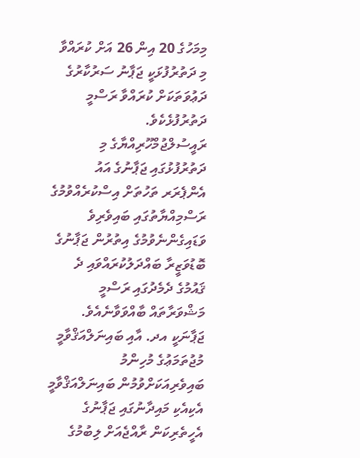މިމަހުގެ 20 އިން 26 އަށް ކުރައްވާ މި ދަތުރުފުޅަކީ ޖަޕާނު ސަރުކާރުގެ ދަޢުވަތަކަށް ކުރައްވާ ރަސްމީ ދަތުރުފުޅެކެވެ. ރައީސުލްޖުމްހޫރިއްޔާގެ މި ދަތުރުފުޅުގައި ޖަޕާނުގެ އައު އެންޕެރަރ ތަހުތަށް އިސްކުރެއްވުމުގެ ރަސްމިއްޔާތުގައި ބައިވެރިވެ ވަޑައިގެންނެވުމުގެ އިތުރުން ޖަޕާނުގެ ބޮޑުވަޒީރާ ބައްދަލުކުރައްވައި ދެ ޤައުމުގެ ދެމެދުގައި ރަސްމީ މަޝްވަރާތައް ބާއްވަވާނެއެވެ.
ޖަޕާނަކީ އދ. އާއި ބައިނަލްއަޤްވާމީ މުޖުތަމަޢުގެ މުހިންމު ބައިވެރިއަކަށްވުމުން ބައިނަލްއަޤްވާމީ އެކިއެކި މައިދާނުގައި ޖަޕާނުގެ އެހީތެރިކަން ރާއްޖެއަށް ލިބުމުގެ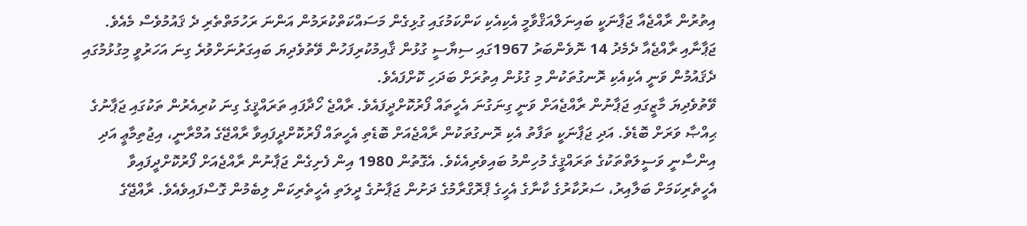އިތުރުން ރާއްޖެއާ ޖަޕާނަކީ ބައިނަލްއަޤްވާމީ އެކިއެކި ކަންކަމުގައި ގުޅިގެން މަސައްކަތްކުރަމުން އަންނަ ރަހުމަތްތެރި ދެ ޤައުމުވެސް މެއެވެ. ޖަޕާނާއި ރާއްޖެއާ ދެމެދު 14 ނޮވެންބަރު 1967ގައި ސިޔާސީ ގުޅުން ޤާއިމުކުރިފަހުން ވޭތުވެދިޔަ ބައިގަރުނަށްވުރެ ގިނަ އަހަރުވީ މިގުޅުމުގައި ދެޤައުމުން ވަނީ އެކިއެކި ރޮނގުތަކުން މި ގުޅުން އިތުރަށް ބަދަހި ކޮށްފައެވެ.
ވޭތުވެދިޔަ މާޒީގައި ޖަޕާނުން ރާއްޖެއަށް ވަނީ ގިނަގުނަ އެހީތައް ފޯރުކޮށްދީފައެވެ. ރާއްޖެ ހޯދާފައި ތަރައްޤީގެ ގިނަ ކުރިއެރުން ތަކުގައި ޖަޕާނުގެ ޙިއްޞާ ވަރަށް ބޮޑެވެ. އަދި ޖަޕާނަކީ ތަފާތު އެކި ރޮނގުތަކުން ރާއްޖެއަށް ބޮޑެތި އެހީތައް ފޯރުކޮށްދީފައިވާ ރާއްޖޭގެ އުމްރާނީ، އިޖުތިމާޢީ އަދި އިންސާނީ ވަސީލަތްތަކުގެ ތަރައްޤީގެ މުހިންމު ބައިވެރިއެކެވެ. އެގޮތުން 1980 އިން ފެށިގެން ޖަޕާނުން ރާއްޖެއަށް ފޯރުކޮށްދީފައިވާ އެހީތެރިކަމަށް ބަލާއިރު، ސަރުކާރުގެ ކާނާގެ އެހީގެ ޕްރޮގްރާމުގެ ދަށުން ޖަޕާނުގެ ދީލަތި އެހީތެރިކަން ލިބެމުން ގޮސްފައިވެއެވެ. ރާއްޖޭގެ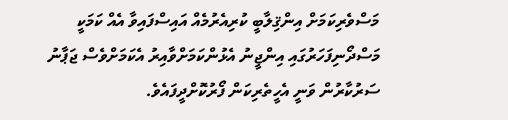މަސްވެރިކަމަށް އިންޤިލާބީ ކުރިއެރުމެއް އައިސްފައިވާ އެއް ކަމަކީ މަސްދޯނިފަހަރުގައި އިންޖީނު އެޅުންކަމަށްވާއިރު އެކަމަށްވެސް ޖަޕާނު ސަރުކާރުން ވަނީ އެހީތެރިކަން ފޯރުކޮށްދީފައެވެ.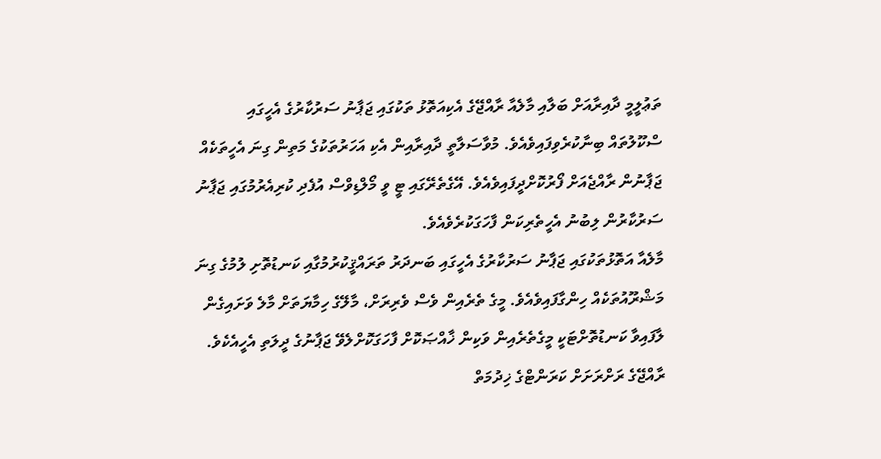ތަޢުލީމީ ދާއިރާއަށް ބަލާއި މާލެއާ ރާއްޖޭގެ އެކިއަތޮޅު ތަކުގައި ޖަޕާނު ސަރުކާރުގެ އެހީގައި ސްކޫލުތައް ބިނާކުރެވިފައިވެއެވެ. މުވާސަލާތީ ދާއިރާއިން އެކި އަހަރުތަކުގެ މަތިން ގިނަ އެހީތަކެއް ޖަޕާނުން ރާއްޖެއަށް ފޯރުކޮށްދީފައިވެއެވެ. އޭގެތެރޭގައި ޓީ ވީ މޯލްޑިވްސް އުފެދި ކުރިއެރުމުގައި ޖަޕާނު ސަރުކާރުން ލިބުނު އެހީތެރިކަން ފާހަގަކުރެވެއެވެ.
މާލެއާ އަތޮޅުތަކުގައި ޖަޕާނު ސަރުކާރުގެ އެހީގައި ބަނދަރު ތަރައްޤީކުރުމުގާއި ކަނޑުތޮށި ލުމުގެ ގިނަ މަޝްރޫއުތަކެއް ހިންގާފައިވެއެވެ. މީގެ ތެރެއިން ވެސް ވެރިރަށް، މާލޭގެ ހިމާޔަތަށް މާލެ ވަށައިގެން ލާފައިވާ ކަނޑުތޮށްޓަކީ މީގެތެރެއިން ވަކިން ޚާއްޞަކޮށް ފާހަގަކޮށްލެވޭ ޖަޕާނުގެ ދީލަތި އެހީއެކެވެ. ރާއްޖޭގެ ރަށްރަށަށް ކަރަންޓްގެ ޚިދުމަތް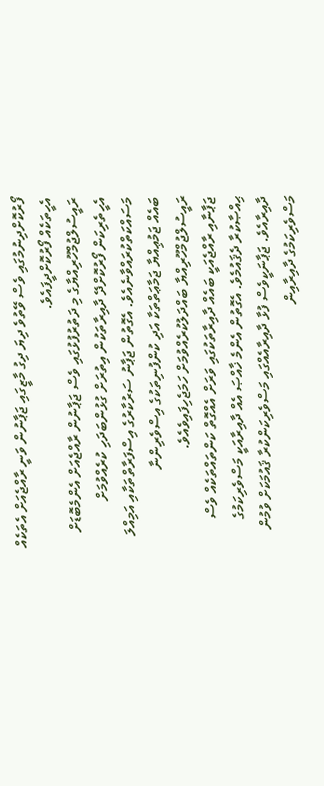ފޯރުކޮށްދިނުމުގައި ވެސް ވޭތުވެ ދިޔަ ދިގު މާޒީގައި ޖަޕާނުން ވަނީ ރާއްޖެއަށް އެތަކެއް އެހީތަކެއް ފޯރުކޮށްދީފައެވެ.
ރައީސުލްޖުމްހޫރިއްޔާގެ މި ދަތުރުފުޅުގައި ވެސް ޖަޕާނުން ރާއްޖެއަށް އެންމެބޮޑަށް އެހީތެރިކަން ފޯރުކޮށްދޭ ދާއިރާތަކުން އިތުރަށް ގުޅުންބަދަހި ކުރެއްވުމަށް މަސައްކަތްކުރައްވާނެއެވެ. އެގޮތުން ޖަޕާނު ސަރުކާރުގެ އިސްފަރާތްތަކާއި އަމިއްލަ ބައެއް ޖަމުޢިއްޔާ ޖަމާޢަތްތަކާ އަދި ކުންފުނިތަކުގެ އިސްވެރިންނާ ރައީސުލްޖުމްހޫރިއްޔާ ބައްދަލުކުރެއްވުމަށް ހަމަޖެހިފައިވެއެވެ.
ޖަޕާނާއި ރާއްޖެއަކީ ބައެއް ދާއިރާތަކުގައި ވަރަށް އެއްގޮތް ކަންތައްތަކެއް ވެސް ޙިއްޞާކުރާ ދެޤައުމެވެ. އެގޮތުން އެންމެ ޚާއްޞަ އެއް ދާއިރާއަކީ މަސްވެރިކަމުގެ ދާއިރާއެވެ. ޖަޕާނަކީވެސް ފުޅާ ދާއިރާއެއްގައި މަސްވެރިކަންކުރާ ޤައުމަކަށް ވުމުން މަސްވެރިކަމުގެ ދާއިރާއިން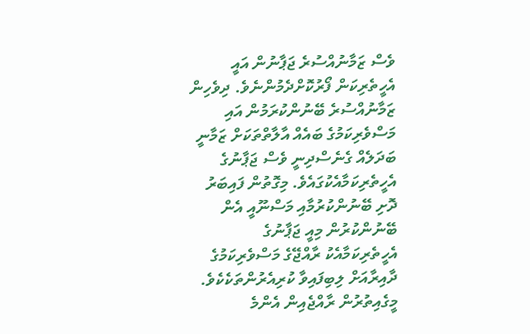ވެސް ޒަމާނުއްސުރެ ޖަޕާނުން އައީ އެހީތެރިކަން ފޯރުކޮށްދެމުންނެވެ. ދިވެހިން ޒަމާނުއްސުރެ ބޭނުންކުރަމުން އައި މަސްވެރިކަމުގެ ބައެއް އާލާތްތަކަށް ޒަމާނީ ބަދަލެއް ގެނެސްދިނީ ވެސް ޖަޕާނުގެ އެހީތެރިކަމާއެކުގައެވެ. މިގޮތުން ފައިބަރު ދޮށި ބޭނުންކުރުމާއި މަސްނޫއީ އެން ބޭނުންކުރުން މިއީ ޖަޕާނުގެ އެހީތެރިކަމާއެކު ރާއްޖޭގެ މަސްވެރިކަމުގެ ދާއިރާއަށް ލިބިފައިވާ ކުރިއެރުންތަކެކެވެ. މީގެއިތުރުން ރާއްޖެއިން އެންމެ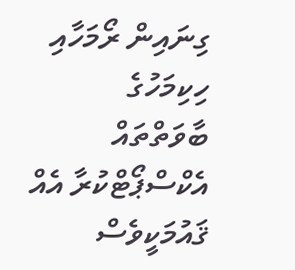ގިނައިން ރޯމަހާއި ހިކިމަހުގެ ބާވަތްތައް އެކްސްޕޯޓްކުރާ އެއް ޤައުމަކީވެސް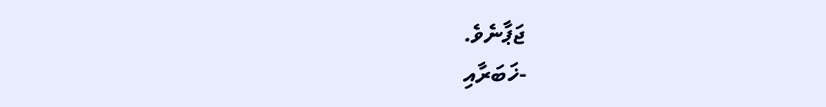ޖަޕާނެވެ.
-ޚަބަރާއި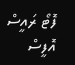ފޮޓޯ ރައީސް އޮފީސް